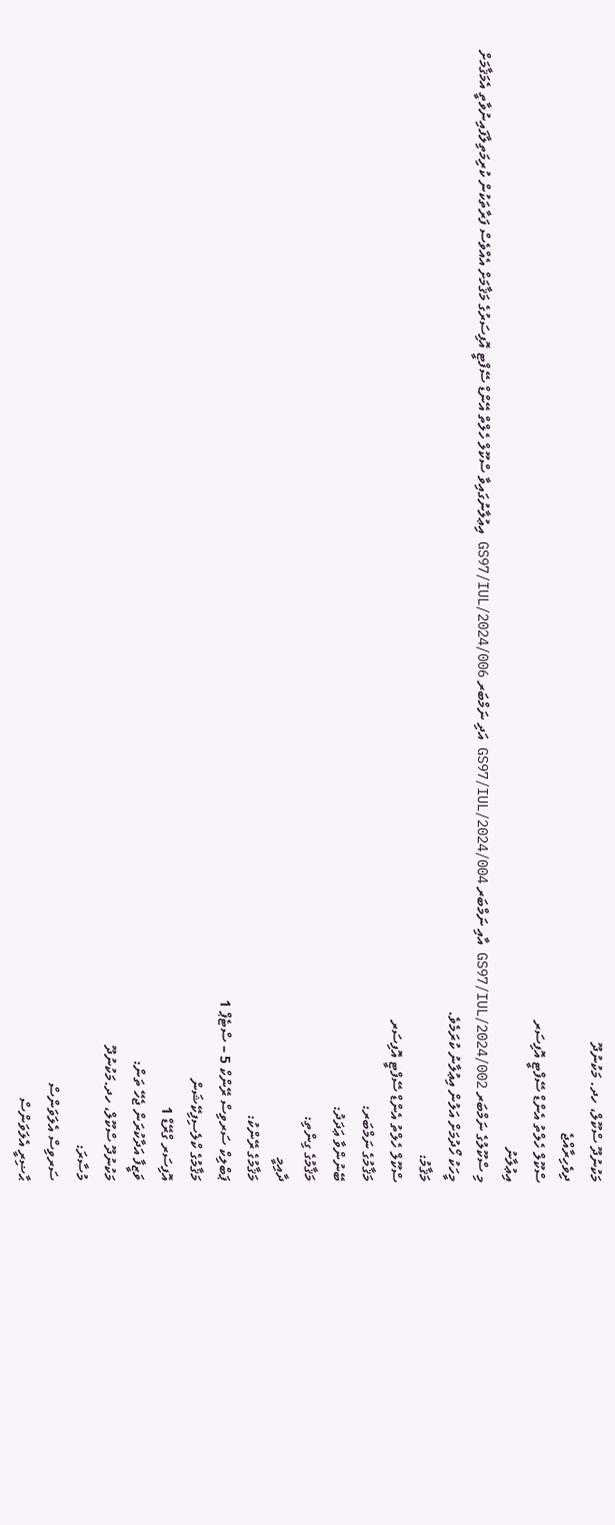މަކުނުދޫ ސްކޫލް، ހދ. މަކުނުދޫ
ދިވެހިރާއްޖެ
ސްކޫލް ހެލްތު އެންޑް ސޭފްޓީ އޮފިސަރ
އިޢުލާނު
މި ސްކޫލުގެ ނަމްބަރ GS97/IUL/2024/002 އާއި ނަމްބަރ GS97/IUL/2024/004 އަދި ނަމްބަރ GS97/IUL/2024/006 އިޢުލާނުގައިވާ ސްކޫލް ހެލްތް އޭންޑް ސޭފްޓީ އޮފިސަރުގެ މަޤާމަށް އެއްވެސް ފަރާތަކުން ކުރިމަތިލާފައިނުވާތީ އެމަޤާމަށް މީހަކު ހޯދުމަށް އަލުން އިޢުލާނު ކުރަމެވެ.
މަޤާމު:
ސްކޫލް ހެލްތު އެންޑް ސޭފްޓީ އޮފިސަރ
މަޤާމުގެ ނަމްބަރ:
ބޭނުންވާ ޢަދަދު:
މަޤާމުގެ ގިންތި:
ދާއިމީ
މަޤާމުގެ ރޭންކު:
ޕަބްލިކް ސަރވިސް ރޭންކް 5 – ސްޓެޕް 1
މަޤާމުގެ ކްލެސިފިކޭޝަން
އޮފިސަރ ގްރޭޑް 1
ވަޒީފާ އަދާކުރަން ޖެހޭ ތަން:
މަކުނުދޫ ސްކޫލް، ހދ.މަކުނުދޫ
މުސާރަ:
ސަރވިސް އެލަވަންސް
ޙާޟިރީ އެލަވަންސް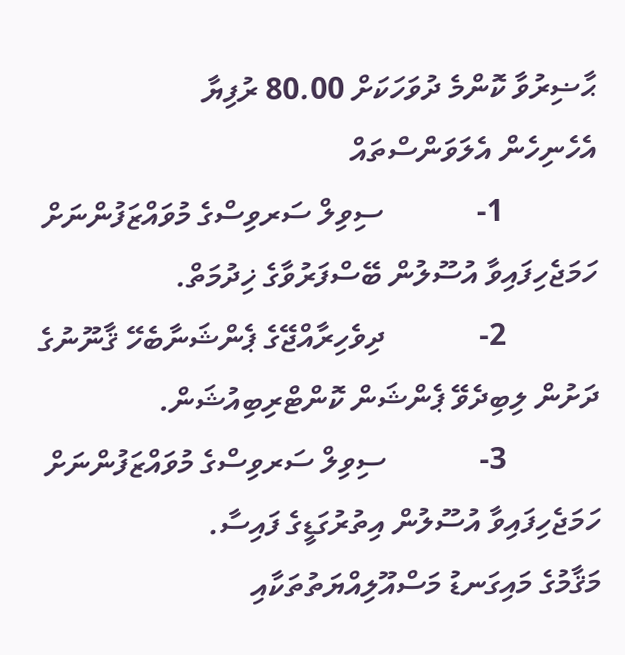ޙާޟިރުވާ ކޮންމެ ދުވަހަކަށް 80.00 ރުފިޔާ
އެހެނިހެން އެލަވަންސްތައް
            1-            ސިވިލް ސަރވިސްގެ މުވައްޒަފުންނަށް ހަމަޖެހިފައިވާ އުސޫލުން ބޭސްފަރުވާގެ ޚިދުމަތް.
            2-            ދިވެހިރާއްޖޭގެ ޕެންޝަނާބެހޭ ޤާނޫނުގެ ދަށުން ލިބިދެވޭ ޕެންޝަން ކޮންޓްރިބިއުޝަން.
            3-            ސިވިލް ސަރވިސްގެ މުވައްޒަފުންނަށް ހަމަޖެހިފައިވާ އުސޫލުން އިތުރުގަޑީގެ ފައިސާ.
މަޤާމުގެ މައިގަނޑު މަސްއޫލިއްޔަތުތަކާއި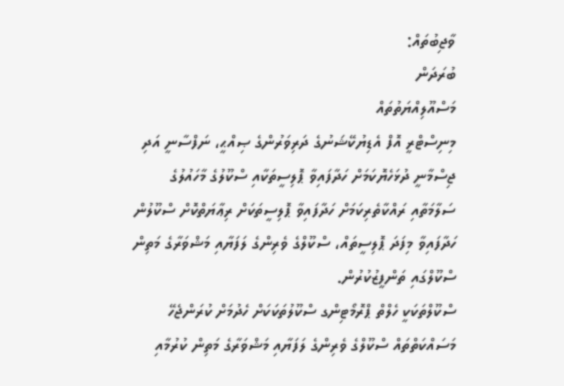ވާޖިބުތައް:
ބުރަދަން
މަސްއޫލިއްޔަތުތައް
މިނިސްޓްރީ އޮފް އެޑިޔުކޭޝަނުގެ ދަރިވަރުންގެ ޞިއްޙީ، ނަފްސާނީ އަދި ޖިސްމާނީ ދުޅަހެޔޮކަމަށް ހަދާފައިވާ ޕޮލިސީތަކާއި ސްކޫލުގެ މާހައުލުގެ ސަލާމަތާއި ރައްކާތެރިކަމަށް ހަދާފައިވާ ޕޮލިސީތަކަށް ރިޢާޔަތްކޮށް ސްކޫލުން ހަދާފައިވާ މިފަދަ ޕޮލިސީތައް، ސްކޫލްގެ ވެރިންގެ ލަފަޔާއި މަޝްވަރާގެ މަތިން ސްކޫލްގައި ތަންފީޒުކުރުން.
ސްކޫލްތަކަކީ ހެލްތް ޕްރޮމޯޓިންގ ސްކޫލުތަކަކަށް ހެދުމަށް ކުރަންޖެހޭ މަސައްކަތްތައް ސްކޫލްގެ ވެރިންގެ ލަފަޔާއި މަޝްވަރާގެ މަތިން ކުރުމާއި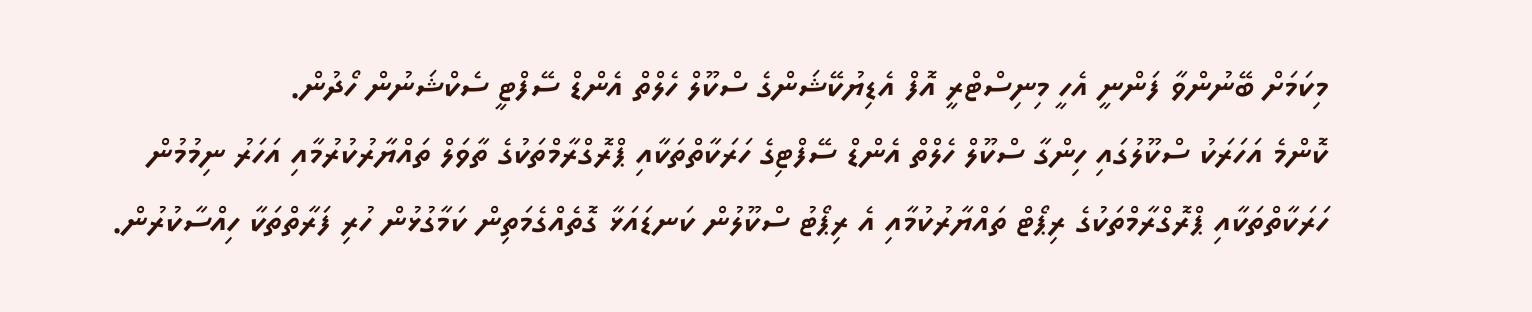މިކަމަށް ބޭނުންވާ ފަންނީ އެހީ މިނިސްޓްރީ އޮފް އެޑިޔުކޭޝަންގެ ސްކޫލް ހެލްތް އެންޑް ސޭފްޓީ ސެކްޝަނުން ހޯދުން.
ކޮންމެ އަހަރަކު ސްކޫލުގައި ހިންގާ ސްކޫލް ހެލްތް އެންޑް ސޭފްޓިގެ ހަރަކާތްތަކާއި ޕްރޮގްރާމްތަކުގެ ތާވަލް ތައްޔާރުކުރުމާއި އަހަރު ނިމުމުން ހަރަކާތްތަކާއި ޕްރޮގްރާމްތަކުގެ ރިޕޯޓް ތައްޔާރުކުމާއި އެ ރިޕޯޓު ސްކޫލުން ކަނޑައަޅާ ގޮތެއްގެމަތިން ކަމާގުޅުން ހުރި ފަރާތްތަކާ ހިއްސާކުރުން.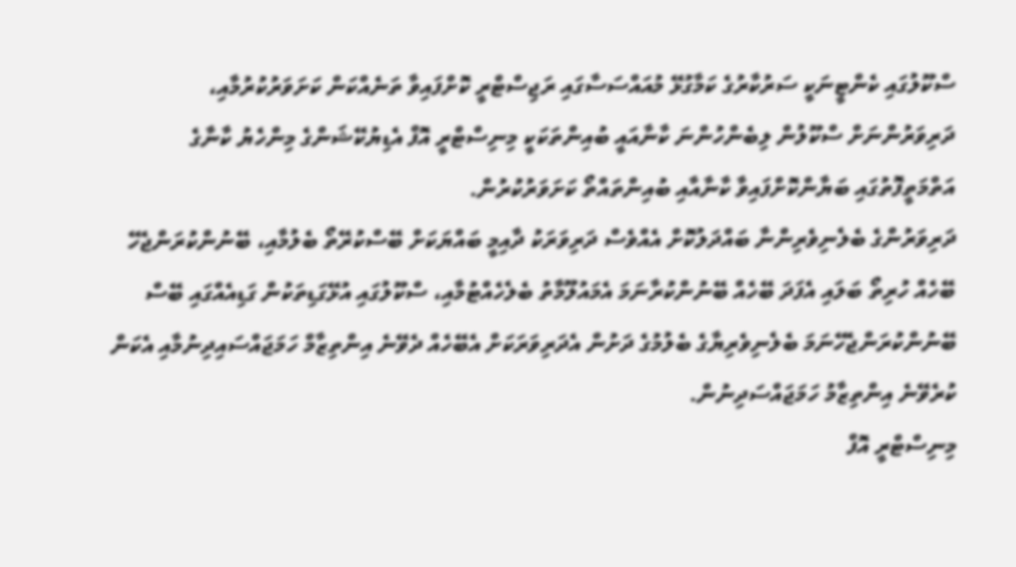ސްކޫލުގައި ކެންޓީނަކީ ސަރުކާރުގެ ކަމާގުޅޭ މުއައްސަސާގައި ރަޖިސްޓްރީ ކޮށްފައިވާ ތަނެއްކަން ކަށަވަރުކުރުމާއި، ދަރިވަރުންނަށް ސްކޫލުން ލިބެންހުންނަ ކާނާއައީ ބުއިންތަކަކީ މިނިސްޓްރީ އޮފް އެޑިޔުކޭޝަންގެ މިންހެޔު ކާނާގެ އަތްމަތީފޮތުގައި ބަޔާންކޮށްފައިވާ ކާނާއާއި ބުއިންތައްތޯ ކަށަވަރުކުރުން.
ދަރިވަރުންގެ ބެލެނިވެރިންނާ ބައްދަލުކޮށް އެއްވެސް ދަރިވަރަކު ދާއިމީ ބައްޔަކަށް ބޭސްކުރޭތޯ ބެލުމާއި، ބޭނުންކުރަންޖެހޭ ބޭހެއް ހުރިތޯ ބަލައި އެފަދަ ބޭހެއް ބޭނުންކުރާނަމަ އެމައުލޫމާތު ބެލެހެއްޓުމާއި، ސްކޫލުގައި އުޅޭގަޑިތަކުން ގަޑިއެއްގައި ބޭސް ބޭނުންކުރަންޖެހޭނަމަ ބެލެނިވެރިޔާގެ ބެލުމުގެ ދަށުން އެދަރިވަރަކަށް އެބޭހެއް ދެވޭނެ އިންތިޒާމް ހަމަޖައްސައިދިނުމާއި އެކަން ކުރެވޭނެ އިންތިޒާމު ހަމަޖައްސަދިނުން.
މިނިސްޓްރީ އޮފް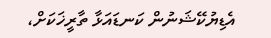އެޑިޔުކޭޝަނުން ކަނޑައަޅާ ތާރީޚަކަށް،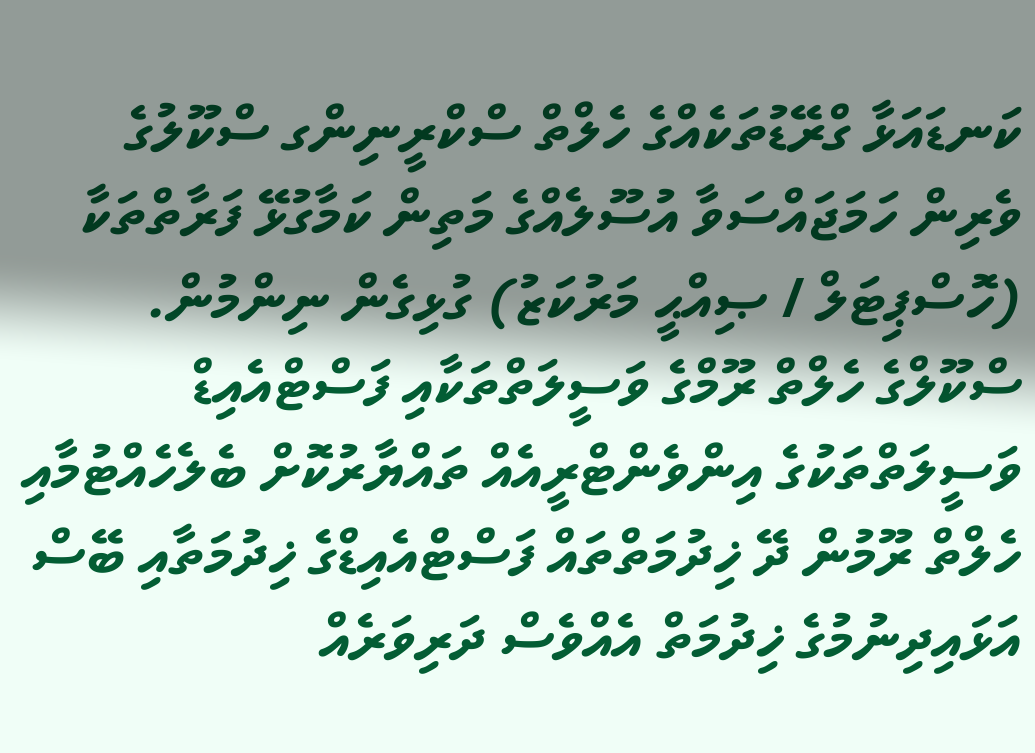ކަނޑައަޅާ ގްރޭޑުތަކެއްގެ ހެލްތް ސްކްރީނިންގ ސްކޫލުގެ ވެރިން ހަމަޖައްސަވާ އުސޫލެއްގެ މަތިން ކަމާގުޅޭ ފަރާތްތަކާ (ހޮސްޕިޓަލް / ޞިއްޙީ މަރުކަޒު) ގުޅިގެން ނިންމުން.
ސްކޫލްގެ ހެލްތް ރޫމްގެ ވަސީލަތްތަކާއި ފަސްޓްއެއިޑް ވަސީލަތްތަކުގެ އިންވެންޓްރީއެއް ތައްޔާރުކޮށް ބެލެހެއްޓުމާއި ހެލްތް ރޫމުން ދޭ ޚިދުމަތްތައް ފަސްޓްއެއިޑްގެ ޚިދުމަތާއި ބޭސް އަޅައިދިނުމުގެ ޚިދުމަތް އެއްވެސް ދަރިވަރެއް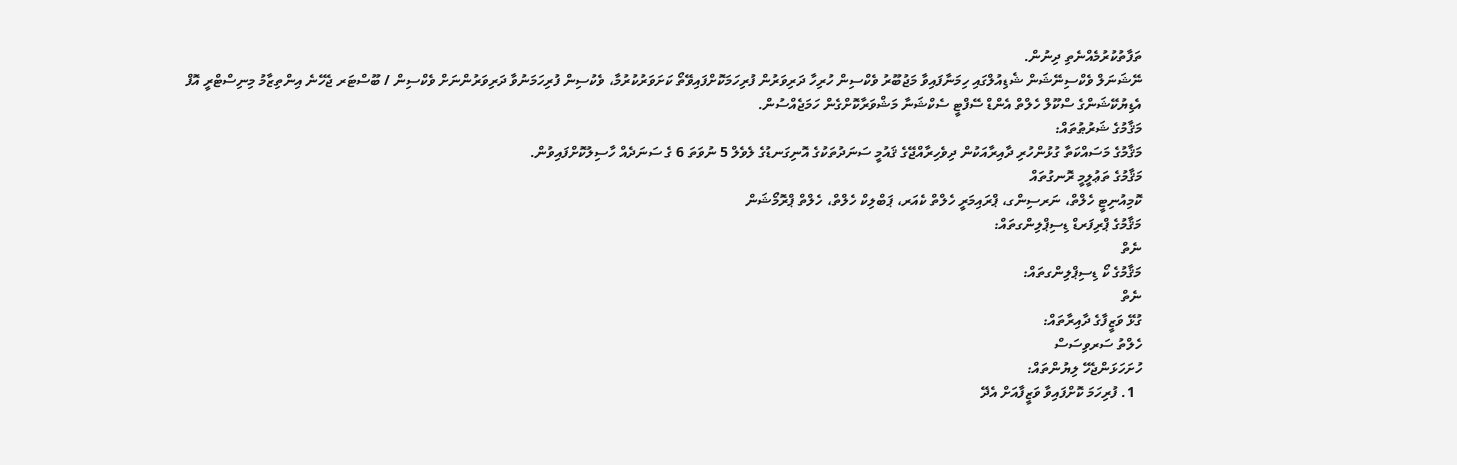ތަފާތުކުރުމެއްނެތި ދިނުން.
ނޭޝަނަލް ވެކްސިނޭޝަން ޝެޑިއުލްގައި ހިމަނާފައިވާ މަޖުބޫރު ވެކްސިން ހުރިހާ ދަރިވަރުން ފުރިހަމަކޮށްފައިވޭތޯ ކަށަވަރުކުރުމާ، ވެކުސިން ފުރިހަމަނުވާ ދަރިވަރުންނަށް ވެކްސިން / ބޫސްޓަރ ޖެހޭނެ އިންތިޒާމު މިނިސްޓްރީ އޮފް އެޑިޔުކޭޝަންގެ ސްކޫލް ހެލްތް އެންޑް ސޭފްޓީ ސެކްޝަނާ މަޝްވަރާކޮށްގެން ހަމަޖެއްސުން.
މަޤާމުގެ ޝަރުޠުތައް:
މަޤާމުގެ މަސައްކަތާ ގުޅުންހުރި ދާއިރާއަކުން ދިވެހިރާއްޖޭގެ ޤައުމީ ސަނަދުތަކުގެ އޮނިގަނޑުގެ ލެވެލް 5 ނުވަތަ 6 ގެ ސަނަދެއް ހާސިލުކޮށްފައިވުން.
މަޤާމުގެ ތަޢުލީމީ ރޮނގުތައް
ކޮމިއުނިޓީ ހެލްތް، ނަރސިންގ، ޕްރައިމަރީ ހެލްތް ކެއަރ، ޕަބްލިކް ހެލްތް، ހެލްތް ޕްރޮމޯޝަން
މަޤާމުގެ ޕްރިފަރޑް ޑިސިޕްލިންގތައް:
ނެތް
މަޤާމުގެ ކޯ ޑިސިޕްލިންގތައް:
ނެތް
ގުޅޭ ވަޒީފާގެ ދާއިރާތައް:
ހެލްތު ސަރވިސަސް
ހުށަހަޅަންޖެހޭ ލިޔުންތައް:
  1. ފުރިހަމަ ކޮށްފައިވާ ވަޒީފާއަށް އެދޭ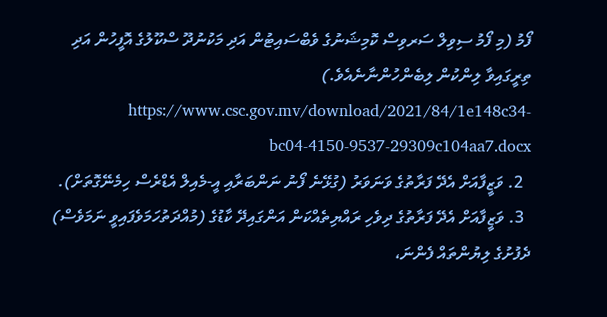ފޯމު (މި ފޯމު ސިވިލް ސަރވިސް ކޮމިޝަނުގެ ވެބްސައިޓުން އަދި މަކުނުދޫ ސްކޫލުގެ އޮފީހުން އަދި ތިރީގައިވާ ލިންކުން ލިބެންހުންނާނެއެވެ.)  https://www.csc.gov.mv/download/2021/84/1e148c34-bc04-4150-9537-29309c104aa7.docx
  2. ވަޒީފާއަށް އެދޭ ފަރާތުގެ ވަނަވަރު (ގުޅޭނެ ފޯނު ނަންބަރާއި އީ-މެއިލް އެޑްރެސް ހިމެނޭގޮތަށް).
  3. ވަޒީފާއަށް އެދޭ ފަރާތުގެ ދިވެހި ރައްޔިތެއްކަން އަންގައިދޭ ކާޑުގެ (މުއްދަތުހަމަވެފައިވީ ނަމަވެސް) ދެފުށުގެ ލިޔުންތައް ފެންނަ،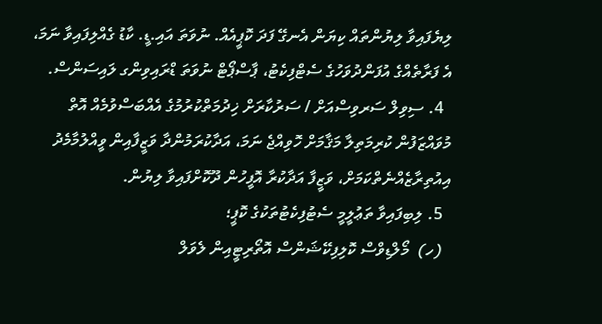ލިޔެފައިވާ ލިޔުންތައް ކިޔަން އެނގޭ ފަދަ ކޮޕީއެއް. ނުވަތަ އައި.ޑީ. ކާޑު ގެއްލިފައިވާ ނަމަ، އެ ފަރާތެއްގެ އުފަންދުވަހުގެ ސެޓްފިކެޓު، ޕާސްޕޯޓް ނުވަތަ ޑްރައިވިންގ ލައިސަންސް.
  4. ސިވިލް ސަރވިސްއަށް / ސަރުކާރަށް ޚިދުމަތްކުރުމުގެ އެއްބަސްވުމެއް އޮތް މުވައްޒަފުން ކުރިމަތިލާ މަޤާމަށް ހޮވިއްޖެ ނަމަ، އަދާކުރަމުންދާ ވަޒީފާއިން ވީއްލުމާމެދު އިއުތިރާޒެއްނެތްކަމަށް، ވަޒީފާ އަދާކުރާ އޮފީހުން ދޫކޮށްފައިވާ ލިޔުން.
  5. ލިބިފައިވާ ތަޢުލީމީ ސެޓުފިކެޓުތަކުގެ ކޮޕީ؛
  (ހ)  މޯލްޑިވްސް ކޮލިފިކޭޝަންސް އޮތޯރިޓީއިން ލެވަލް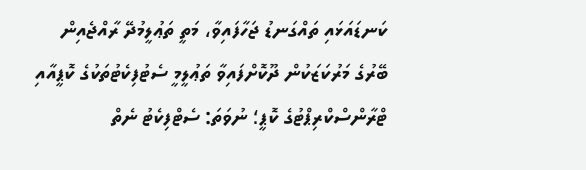ކަނޑައަޅައި ތައްގަނޑު ޖަހާފައިވާ، މަތީ ތަޢުލީމުދޭ ރާއްޖެއިން ބޭރުގެ މަރުކަޒަކުން ދޫކޮށްފައިވާ ތަޢުލީމީ ސެޓުފިކެޓުތަކުގެ ކޮޕީއާއި ޓްރާންސްކްރިޕްޓުގެ ކޮޕީ؛ ނުވަތަ: ސެޓްފިކެޓު ނެތް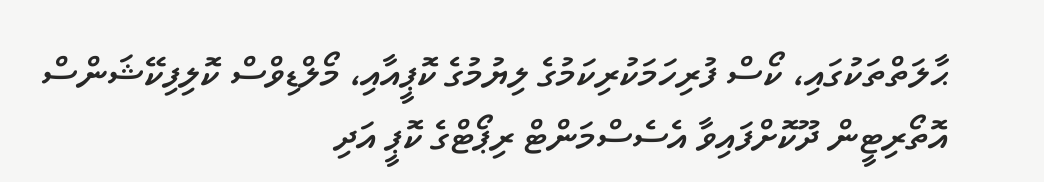ޙާލަތްތަކުގައި، ކޯސް ފުރިހަމަކުރިކަމުގެ ލިޔުމުގެ ކޮޕީއާއި، މޯލްޑިވްސް ކޮލިފިކޭޝަންސް އޮތޯރިޓީން ދޫކޮށްފައިވާ އެސެސްމަންޓް ރިޕޯޓްގެ ކޮޕީ އަދި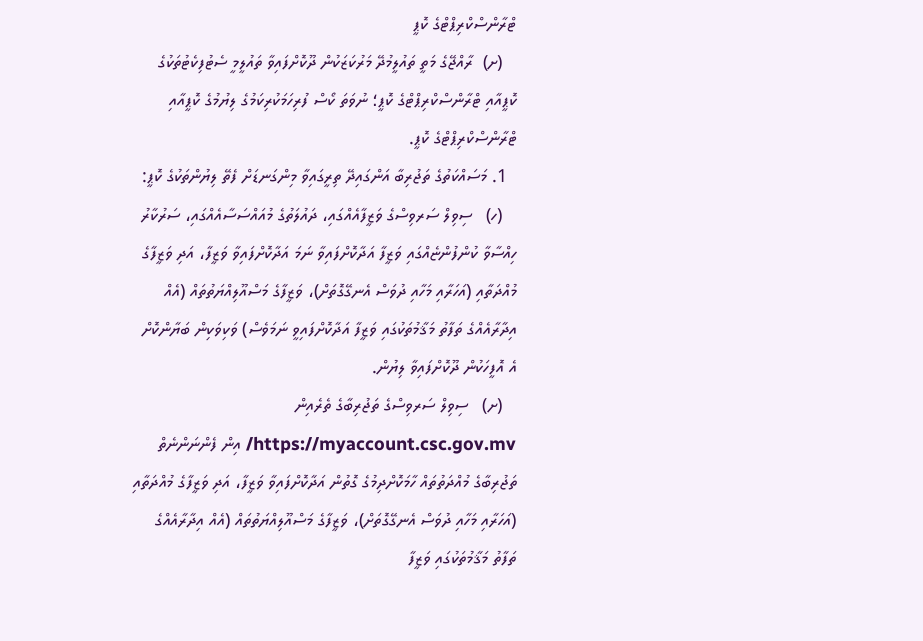ޓްރާންސްކްރިޕްޓްގެ ކޮޕީ
   (ށ)  ރާއްޖޭގެ މަތީ ތައުލީމުދޭ މަރުކަޒަކުން ދޫކޮށްފައިވާ ތައުލީމީ ސެޓުފިކެޓުތަކުގެ ކޮޕީއާއި ޓްރާންސްކްރިޕްޓްގެ ކޮޕީ؛ ނުވަތަ ކޯސް ފުރިހަމަކުރިކަމުގެ ލިޔުމުގެ ކޮޕީއާއި ޓްރާންސްކްރިޕްޓްގެ ކޮޕީ.
  1. މަސައްކަތުގެ ތަޖުރިބާ އަންގައިދޭ ތިރީގައިވާ މިންގަނޑަށް ފެތޭ ލިޔުންތަކުގެ ކޮޕީ:
   (ހ)   ސިވިލް ސަރވިސްގެ ވަޒީފާއެއްގައި، ދައުލަތުގެ މުއައްސަސާއެއްގައި، ސަރުކާރު ހިއްސާވާ ކުންފުންޏެއްގައި ވަޒީފާ އަދާކޮށްފައިވާ ނަމަ އަދާކޮށްފައިވާ ވަޒީފާ، އަދި ވަޒީފާގެ މުއްދަތާއި (އަހަރާއި މަހާއި ދުވަސް އެނގޭގޮތަށް)، ވަޒީފާގެ މަސްއޫލިއްޔަތުތައް (އެއް އިދާރާއެއްގެ ތަފާތު މަޤާމުތަކުގައި ވަޒީފާ އަދާކޮށްފައިވީ ނަމަވެސް) ވަކިވަކިން ބަޔާންކޮށް އެ އޮފީހަކުން ދޫކޮށްފައިވާ ލިޔުން.
   (ށ)   ސިވިލް ސަރވިސްގެ ތަޖުރިބާގެ ތެރެއިން https://myaccount.csc.gov.mv/ އިން ފެންނަންނެތް ތަޖުރިބާގެ މުއްދަތުތައް ހާމަކޮށްދިމުގެ ގޮތުން އަދާކޮށްފައިވާ ވަޒީފާ، އަދި ވަޒީފާގެ މުއްދަތާއި (އަހަރާއި މަހާއި ދުވަސް އެނގޭގޮތަށް)، ވަޒީފާގެ މަސްއޫލިއްޔަތުތައް (އެއް އިދާރާއެއްގެ ތަފާތު މަޤާމުތަކުގައި ވަޒީފާ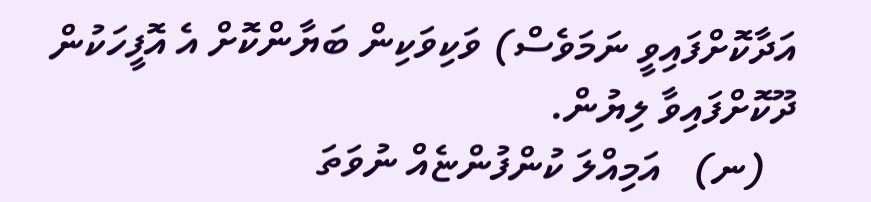އަދާކޮށްފައިވީ ނަމަވެސް) ވަކިވަކިން ބަޔާންކޮށް އެ އޮފީހަކުން ދޫކޮށްފައިވާ ލިޔުން.
   (ނ)   އަމިއްލަ ކުންފުންޏެއް ނުވަތަ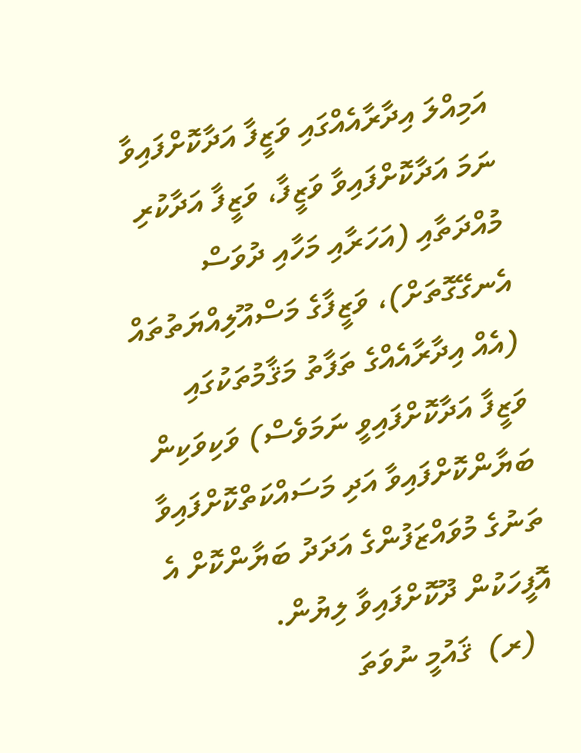އަމިއްލަ އިދާރާއެއްގައި ވަޒީފާ އަދާކޮށްފައިވާ ނަމަ އަދާކޮށްފައިވާ ވަޒީފާ، ވަޒީފާ އަދާކުރި މުއްދަތާއި (އަހަރާއި މަހާއި ދުވަސް އެނގޭގޮތަށް)، ވަޒީފާގެ މަސްއޫލިއްޔަތުތައް (އެއް އިދާރާއެއްގެ ތަފާތު މަޤާމުތަކުގައި ވަޒީފާ އަދާކޮށްފައިވީ ނަމަވެސް) ވަކިވަކިން ބަޔާންކޮށްފައިވާ އަދި މަސައްކަތްކޮށްފައިވާ ތަނުގެ މުވައްޒަފުންގެ އަދަދު ބަޔާންކޮށް އެ އޮފީހަކުން ދޫކޮށްފައިވާ ލިޔުން.
   (ރ)  ޤައުމީ ނުވަތަ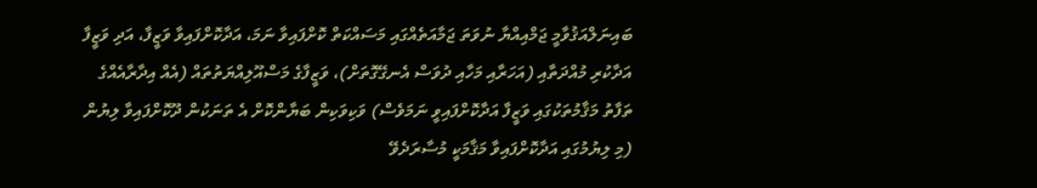ބައިނަލްއަޤުވާމީ ޖަމްއިއްޔާ ނުވަތަ ޖަމާއަތެއްގައި މަސައްކަތް ކޮށްފައިވާ ނަމަ، އަދާކޮށްފައިވާ ވަޒީފާ، އަދި ވަޒީފާ އަދާކުރި މުއްދަތާއި (އަހަރާއި މަހާއި ދުވަސް އެނގޭގޮތަށް)، ވަޒީފާގެ މަސްއޫލިއްޔަތުތައް (އެއް އިދާރާއެއްގެ ތަފާތު މަޤާމުތަކުގައި ވަޒީފާ އަދާކޮށްފައިވީ ނަމަވެސް) ވަކިވަކިން ބަޔާންކޮށް އެ ތަނަކުން ދޫކޮށްފައިވާ ލިޔުން (މި ލިޔުމުގައި އަދާކޮށްފައިވާ މަޤާމަކީ މުސާރަދެވޭ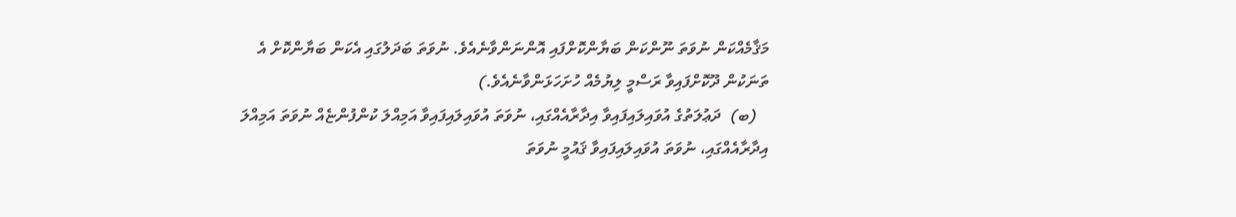މަޤާމެއްކަން ނުވަތަ ނޫންކަން ބަޔާންކޮށްފައި އޮންނަންވާނެއެވެ. ނުވަތަ ބަދަލުގައި އެކަން ބަޔާންކޮށް އެ ތަނަކުން ދޫކޮށްފައިވާ ރަސްމީ ލިޔުމެއް ހުށަހަޅަންވާނެއެވެ.)
   (ބ)  ދަޢުލަތުގެ އުވައިލައިފައިވާ އިދާރާއެއްގައި، ނުވަތަ އުވައިލައިފައިވާ އަމިއްލަ ކުންފުންޏެއް ނުވަތަ އަމިއްލަ އިދާރާއެއްގައި، ނުވަތަ އުވައިލައިފައިވާ ޤައުމީ ނުވަތަ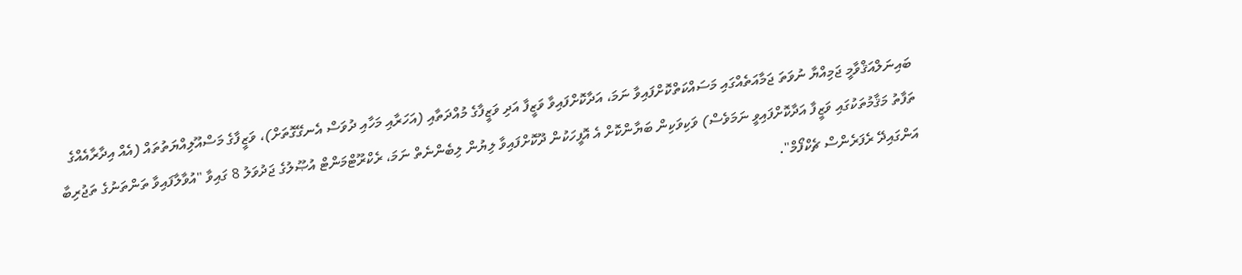ބައިނަލްއަޤްވާމީ ޖަމިއްޔާ ނުވަތަ ޖަމާއަތެއްގައި މަސައްކަތްކޮށްފައިވާ ނަމަ، އަދާކޮށްފައިވާ ވަޒީފާ އަދި ވަޒީފާގެ މުއްދަތާއި (އަހަރާއި މަހާއި ދުވަސް އެނގޭގޮތަށް)، ވަޒީފާގެ މަސްއޫލިއްޔަތުތައް (އެއް އިދާރާއެއްގެ ތަފާތު މަޤާމުތަކުގައި ވަޒީފާ އަދާކޮށްފައިވީ ނަމަވެސް) ވަކިވަކިން ބަޔާންކޮށް އެ އޮފީހަކުން ދޫކޮށްފައިވާ ލިޔުން ލިބެންނެތް ނަމަ، ރެކްރޫޓްމަންޓް އުޞޫލުގެ ޖަދުވަލު 8 ގައިވާ "އުވާލާފައިވާ ތަންތަނުގެ ތަޖުރިބާ އަންގައިދޭ ރެފަރެންސް ޗެކްފޯމް".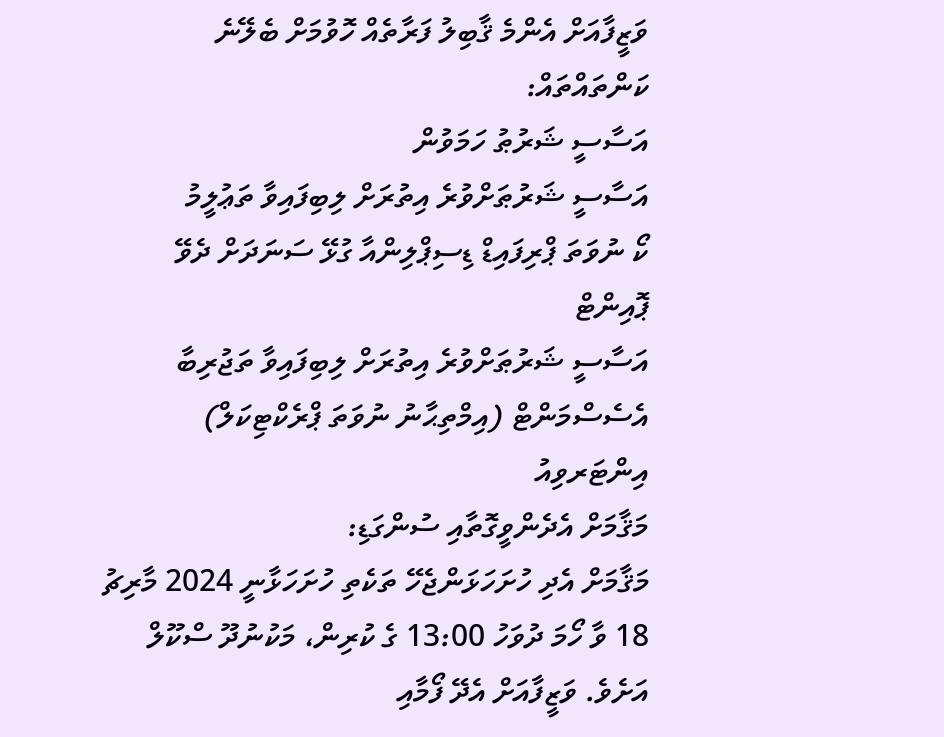ވަޒީފާއަށް އެންމެ ޤާބިލު ފަރާތެއް ހޮވުމަށް ބެލޭނެ ކަންތައްތައް:
އަސާސީ ޝަރުޠު ހަމަވުން
އަސާސީ ޝަރުޠަށްވުރެ އިތުރަށް ލިބިފައިވާ ތަޢުލީމު
ކޯ ނުވަތަ ޕްރިފައިޑް ޑިސިޕްލިންއާ ގުޅޭ ސަނަދަށް ދެވޭ ޕޮއިންޓް
އަސާސީ ޝަރުޠަށްވުރެ އިތުރަށް ލިބިފައިވާ ތަޖުރިބާ
އެސެސްމަންޓް (އިމްތިޙާނު ނުވަތަ ޕްރެކްޓިކަލް)
އިންޓަރވިއު
މަޤާމަށް އެދެންވީގޮތާއި ސުންގަޑި:
މަޤާމަށް އެދި ހުށަހަޅަންޖެހޭ ތަކެތި ހުށަހަޅާނީ 2024 މާރިޗު 18 ވާ ހޯމަ ދުވަހު 13:00 ގެ ކުރިން، މަކުނުދޫ ސްކޫލް އަށެވެ. ވަޒީފާއަށް އެދޭ ފޯމާއި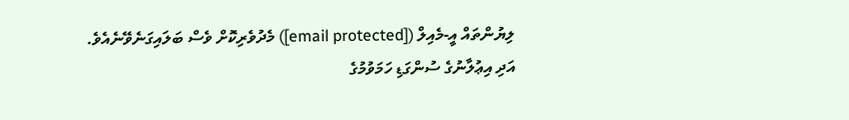ލިޔުންތައް އީ-މެއިލް ([email protected]) މެދުވެރިކޮށް ވެސް ބަލައިގަނެވޭނެއެވެ.
އަދި އިޢުލާނުގެ ސުންގަޑި ހަމަވުމުގެ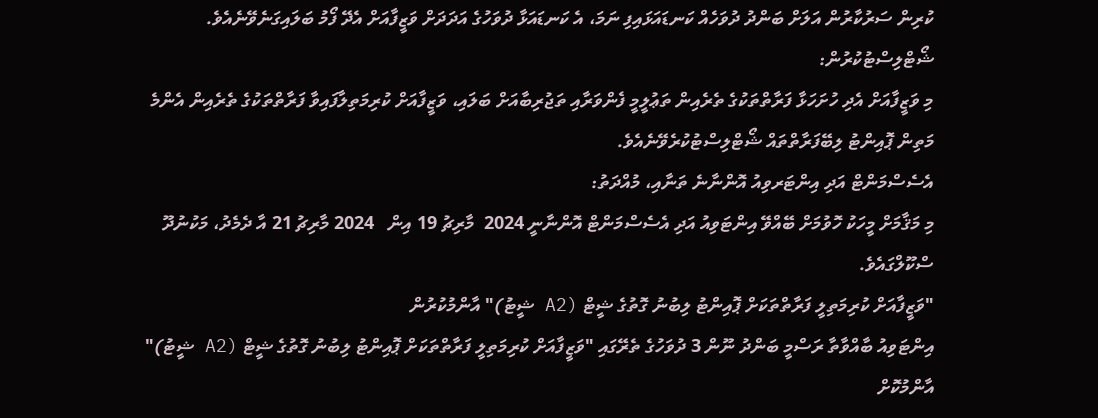ކުރިން ސަރުކާރުން އަލަށް ބަންދު ދުވަހެއް ކަނޑައަޅައިފި ނަމަ، އެ ކަނޑައަޅާ ދުވަހުގެ އަދަދަށް ވަޒީފާއަށް އެދޭ ފޯމު ބަލައިގަނެވޭނެއެވެ.
ޝޯޓްލިސްޓުކުރުން:
މި ވަޒީފާއަށް އެދި ހުށަހަޅާ ފަރާތްތަކުގެ ތެރެއިން ތަޢުލީމީ ފެންވަރާއި ތަޖުރިބާއަށް ބަލައި، ވަޒީފާއަށް ކުރިމަތިލާފައިވާ ފަރާތްތަކުގެ ތެރެއިން އެންމެ މަތިން ޕޮއިންޓު ލިބޭފަރާތްތައް ޝޯޓްލިސްޓުކުރެވޭނެއެވެ.
އެސެސްމަންޓް އަދި އިންޓަރވިއު އޮންނާނެ ތަނާއި، މުއްދަތު:
މި މަޤާމަށް މީހަކު ހޮވުމަށް ބޭއްވޭ އިންޓަވިއު އަދި އެސެސްމަންޓް އޮންނާނީ 2024  މާރިޗު 19 އިން   2024 މާރިޗު 21 އާ ދެމެދު، މަކުނުދޫ ސްކޫލްގައެވެ.
"ވަޒީފާއަށް ކުރިމަތިލީ ފަރާތްތަކަށް ޕޮއިންޓު ލިބުނު ގޮތުގެ ޝީޓް (A2 ޝީޓު)" އާންމުކުރުން
އިންޓަވިއު ބާއްވާތާ ރަސްމީ ބަންދު ނޫން 3 ދުވަހުގެ ތެރޭގައި "ވަޒީފާއަށް ކުރިމަތިލީ ފަރާތްތަކަށް ޕޮއިންޓު ލިބުނު ގޮތުގެ ޝީޓް (A2 ޝީޓު)" އާންމުކޮށް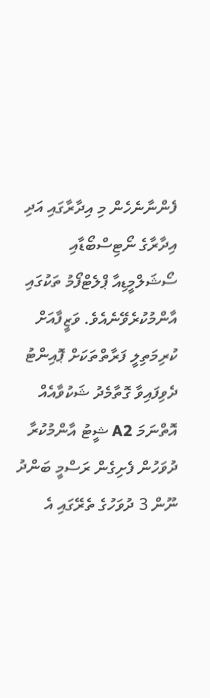ފެންނާނެހެން މި އިދާރާގައި އަދި އިދާރާގެ ނޯޓިސްބޯޑާއި ސޯޝަލްމީޑިއާ ޕްލެޓްފޯމު ތަކުގައި އާންމުކުރެވޭނެއެވެ. ވަޒީފާއަށް ކުރިމަތިލީ ފަރާތްތަކަށް ޕޮއިންޓު ދެވިފައިވާ ގޮތާމެދު ޝަކުވާއެއް އޮތްނަމަ A2 ޝީޓު އާންމުކުރާ ދުވަހުން ފެށިގެން ރަސްމީ ބަންދު ނޫން 3 ދުވަހުގެ ތެރޭގައި އެ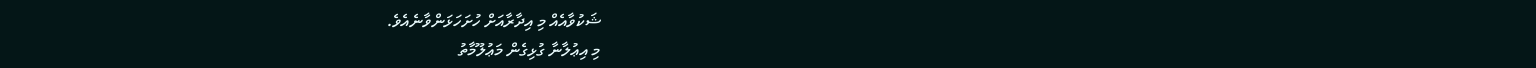ޝަކުވާއެއް މި އިދާރާއަށް ހުށަހަޅަންވާނެއެވެ.
މި އިޢުލާނާ ގުޅިގެން މަޢުލޫމާތު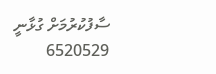ސާފުކުރުމަށް ގުޅާނީ 6520529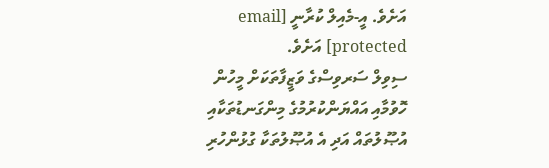އަށެވެ. އީ-މެއިލް ކުރާނީ [email protected] އަށެވެ.
ސިވިލް ސަރވިސްގެ ވަޒީފާތަކަށް މީހުން ހޮވުމާއި އައްޔަންކުރުމުގެ މިންގަނޑުތަކާއި އުޞޫލުތައް އަދި އެ އުޞޫލުތަކާ ގުޅުންހުރި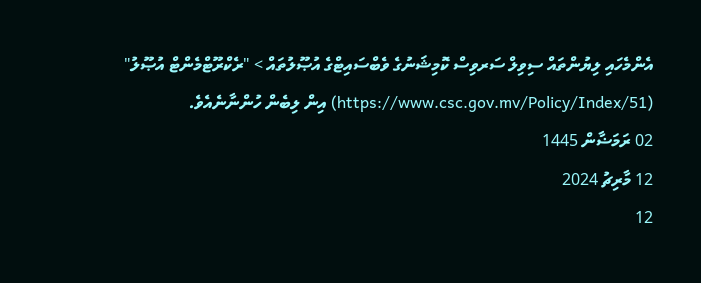އެންމެހައި ލިޔުންތައް ސިވިލް ސަރވިސް ކޮމިޝަނުގެ ވެބްސައިޓްގެ އުޞޫލުތައް > "ރެކްރޫޓްމެންޓް އުޞޫލު" (https://www.csc.gov.mv/Policy/Index/51) އިން ލިބެން ހުންނާނެއެވެ.
02 ރަމަޟާން 1445
12 މާރިޗު 2024
12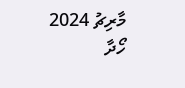މާރިޗު 2024
ހޯދާ